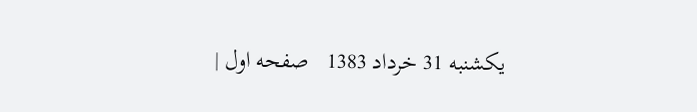یکشنبه 31 خرداد 1383   صفحه اول |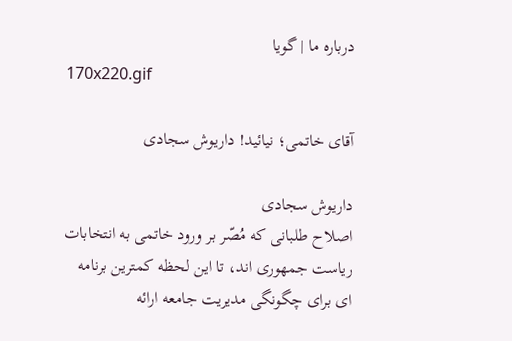درباره ما | گویا
170x220.gif

آقای خاتمی؛ نيائيد! داريوش سجادی

داريوش سجادی
اصلاح طلبانی که مُصّر بر ورود خاتمی به انتخابات رياست جمهوری اند، تا اين لحظه کمترين برنامه ای برای چگونگی مديريت جامعه ارائه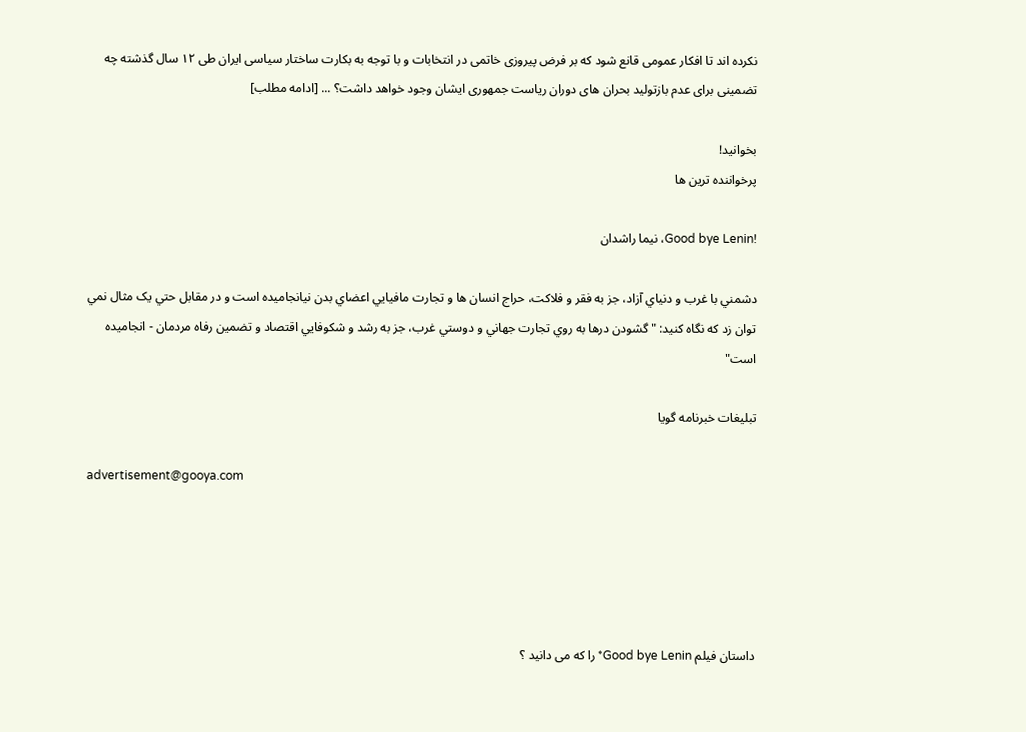نکرده اند تا افکار عمومی قانع شود که بر فرض پيروزی خاتمی در انتخابات و با توجه به بکارت ساختار سياسی ايران طی ۱۲ سال گذشته چه تضمينی برای عدم بازتوليد بحران های دوران رياست جمهوری ايشان وجود خواهد داشت؟ ... [ادامه مطلب]

بخوانید!
پرخواننده ترین ها

!Good bye Lenin، نيما راشدان

دشمني با غرب و دنياي آزاد، جز به فقر و فلاکت، حراج انسان ها و تجارت مافيايي اعضاي بدن نيانجاميده است و در مقابل حتي يک مثال نمي توان زد که نگاه کنيد: "گشودن درها به روي تجارت جهاني و دوستي غرب، ‌جز به رشد و شکوفايي اقتصاد و تضمين رفاه مردمان - انجاميده است"

تبليغات خبرنامه گويا

advertisement@gooya.com





داستان فیلم Good bye Lenin* را که می دانید ؟‌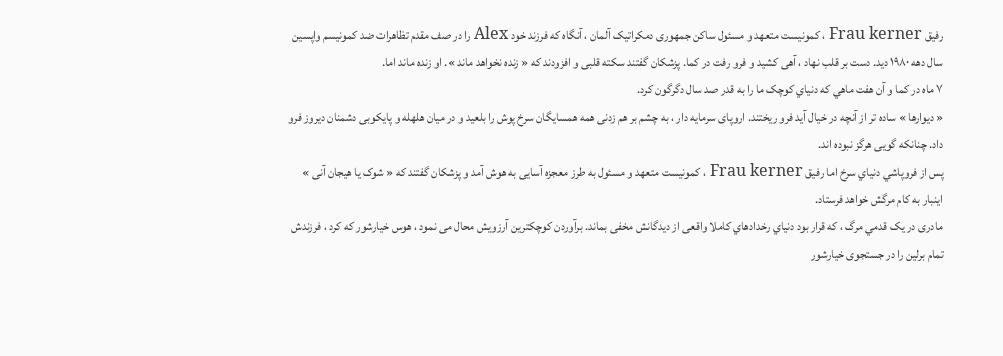رفیق Frau kerner ، کمونیست متعهد و مسئول ساکن جمهوری دمکراتیک آلمان ،‌ آنگاه که فرزند خود Alex را در صف مقدم تظاهرات ضد کمونیسم واپسین سال دهه ۱۹۸۰ دید. دست بر قلب نهاد ، آهی کشید و فرو رفت در کما. پزشکان گفتند سکته قلبی و افزودند که « زنده نخواهد ماند ». او زنده ماند اما.
۷ ماه در کما و آن هفت ماهي که دنياي کوچک ما را به قدر صد سال دگرگون کرد.
« دیوارها » ساده تر از آنچه در خيال آید فرو ریختند. اروپای سرمايه دار ، به چشم بر هم زدنی همه همسایگان سرخ پوش را بلعید و در میان هلهله و پایکوبی دشمنان دیروز فرو داد. چنانکه گویی هرگز نبوده اند.
پس از فروپاشي دنياي سرخ اما رفیق Frau kerner ، کمونیست متعهد و مسئول به طرز معجزه آسایی به هوش آمد و پزشکان گفتند که « شوک يا هیجان آنی » اينبار به کام مرگش خواهد فرستاد.
مادری در يک قدمي مرگ ، که قرار بود دنیاي رخدادهاي کاملا واقعی از دیدگانش مخفی بماند. برآوردن کوچکترین آرزویش محال می نمود ، هوس خیارشور که کرد ، فرزندش تمام برلین را در جستجوی خیارشور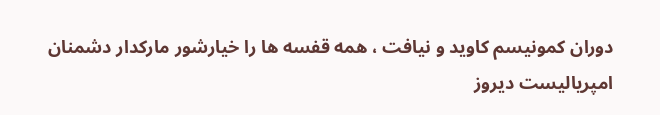دوران کمونیسم کاوید و نیافت ، همه قفسه ها را خیارشور مارکدار دشمنان امپرياليست دیروز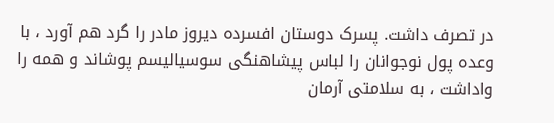در تصرف داشت. پسرک دوستان افسرده دیروز مادر را گرد هم آورد ، با وعده پول نوجوانان را لباس پیشاهنگی سوسیالیسم پوشاند و همه را واداشت ، به سلامتی آرمان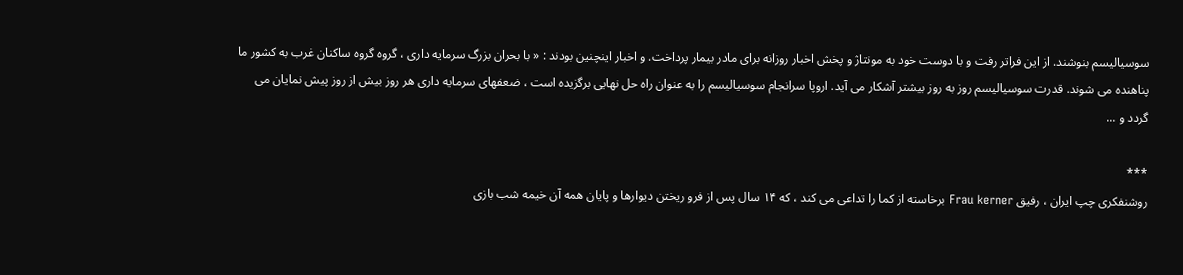سوسیالیسم بنوشند. از این فراتر رفت و با دوست خود به مونتاژ و پخش اخبار روزانه برای مادر بیمار پرداخت. و اخبار اینچنین بودند : « با بحران بزرگ سرمایه داری ، گروه گروه ساکنان غرب به کشور ما پناهنده می شوند. قدرت سوسیالیسم روز به روز بیشتر آشکار می آید. اروپا سرانجام سوسیالیسم را به عنوان راه حل نهایی برگزیده است ، ضعفهای سرمایه داری هر روز بیش از روز پیش نمایان می گردد و ...

***
روشنفکری چپ ایران ، رفیق Frau kerner برخاسته از کما را تداعی می کند ، که ۱۴ سال پس از فرو ریختن دیوارها و پایان همه آن خیمه شب بازی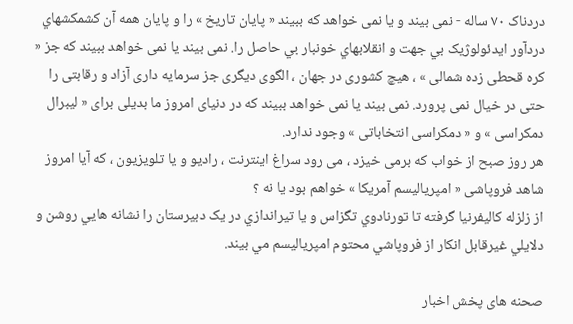دردناک ۷۰ ساله - نمی بيند و یا نمی خواهد که ببيند « پایان تاریخ » را و پايان همه آن کشمکشهاي دردآور ايدئولوژيک بي جهت و انقلابهاي خونبار بي حاصل را. نمی بيند یا نمی خواهد ببيند که جز « کره قحطی زده شمالی » ،‌ هیچ کشوری در جهان ، الگوی دیگری جز سرمایه داری آزاد و رقابتی را حتی در خیال نمی پرورد. نمی بيند یا نمی خواهد ببيند که در دنیای امروز ما بدیلی برای « لیبرال دمکراسی » و « دمکراسی انتخاباتی » وجود ندارد.
هر روز صبح از خواب که برمی خیزد ، می رود سراغ اینترنت ، رادیو و یا تلویزیون ، که آیا امروز شاهد فروپاشی « امپریالیسم آمریکا » خواهم بود یا نه ؟
از زلزله کاليفرنيا گرفته تا تورنادوي تگزاس و يا تيراندازي در يک دبيرستان را نشانه هايي روشن و دلايلي غيرقابل انکار از فروپاشي محتوم امپرياليسم مي بيند.

صحنه های پخش اخبار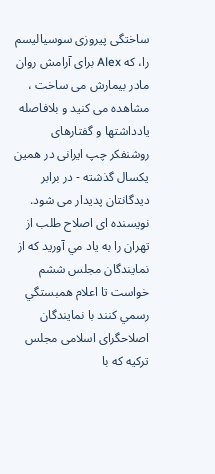ساختگی پیروزی سوسیالیسم را، که Alex برای آرامش روان مادر بیمارش می ساخت ، مشاهده می کنید و بلافاصله یادداشتها و گفتارهای روشنفکر چپ ایرانی در همین یکسال گذشته - در برابر دیدگانتان پدیدار می شود.
نویسنده ای اصلاح طلب از تهران را به ياد مي آوريد که از نمایندگان مجلس ششم خواست تا اعلام همبستگي رسمي کنند با نمایندگان اصلاحگرای اسلامی مجلس ترکیه که با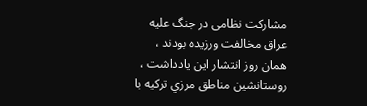مشارکت نظامی در جنگ علیه عراق مخالفت ورزیده بودند ، همان روز انتشار اين يادداشت ، روستانشين مناطق مرزي ترکيه با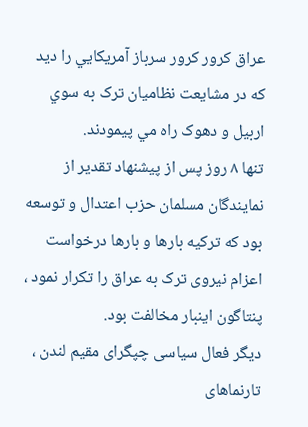عراق کرور کرور سرباز آمريکايي را ديد که در مشايعت نظاميان ترک به سوي اربيل و دهوک راه مي پيمودند.
تنها ۸ روز پس از پیشنهاد تقدير از نمايندگان مسلمان حزب اعتدال و توسعه بود که ترکیه بارها و بارها درخواست اعزام نیروی ترک به عراق را تکرار نمود ، پنتاگون اینبار مخالفت بود.
ديگر فعال سیاسی چپگرای مقیم لندن ، تارنماهای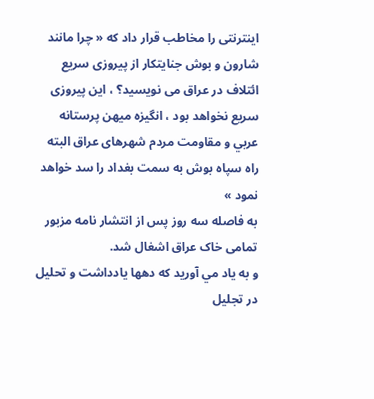اینترنتی را مخاطب قرار داد که « چرا مانند شارون و بوش جنايتکار از پیروزی سریع ائتلاف در عراق می نویسید؟ ، این پیروزی سریع نخواهد بود ، انگيزه ميهن پرستانه عربي و مقاومت مردم شهرهای عراق البته راه سپاه بوش به سمت بغداد را سد خواهد نمود »
به فاصله سه روز پس از انتشار نامه مزبور تمامی خاک عراق اشغال شد.
و به ياد مي آوريد که دهها یادداشت و تحلیل در تجلیل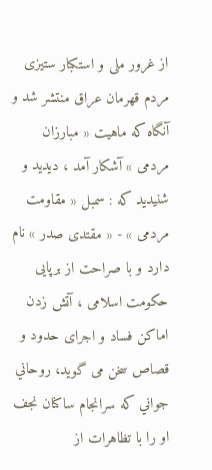از غرور ملی و استکبار ستیزی مردم قهرمان عراق منتشر شد و آنگاه که ماهیت « مبارزان مردمی » آشکار آمد ،‌ ديديد و شنيديد که : سمبل « مقاومت مردمی » - « مقتدی صدر » نام دارد و با صراحت از برپایی حکومت اسلامی ، آتش زدن اماکن فساد و اجرای حدود و قصاص سخن می گويد، روحاني جواني که سرانجام ساکنان نجف او را با تظاهرات از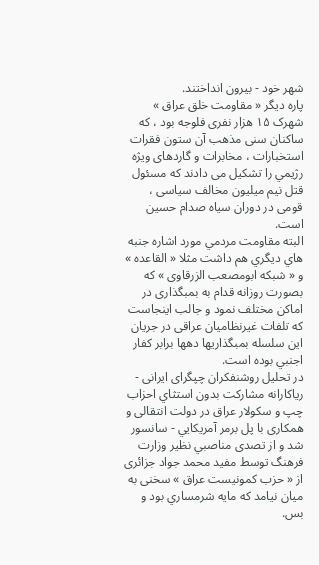شهر خود - بیرون انداختند.
پاره دیگر « مقاومت خلق عراق » شهرک ۱۵ هزار نفری فلوجه بود ، که ساکنان سنی مذهب آن ستون فقرات استخبارات ، مخابرات و گاردهای ویژه رژيمي را تشکیل می دادند که مسئول قتل نیم میلیون مخالف سیاسی ،‌ قومی در دوران سياه صدام حسین است.
البته مقاومت مردمي مورد اشاره جنبه هاي ديگري هم داشت مثلا « القاعده » و « شبکه ابومصعب الزرقاوی » که بصورت روزانه قدام به بمبگذاری در اماکن مختلف نمود و جالب اینجاست که تلفات غیرنظامیان عراقی در جریان این سلسله بمبگذاریها دهها برابر کفار اجنبي بوده است.
در تحلیل روشنفکران چپگرای ایرانی - ریاکارانه مشارکت بدون استثاي احزاب چپ و سکولار عراق در دولت انتقالی و همکاری با پل برمر آمريکايي - سانسور شد و از تصدی مناصبي نظير وزارت فرهنگ توسط مفيد محمد جواد جزائری از « حزب کمونیست عراق » سخنی به میان نيامد که مايه شرمساري بود و بس.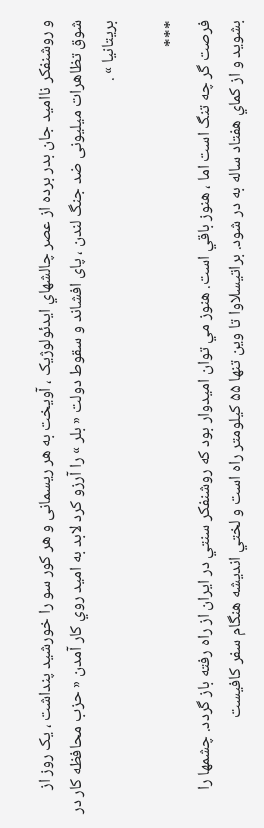و روشنفکر ناامید جان بدر برده از عصر چالشهاي ايدئولوژيک ، آویخت به هر ریسمانی و هر کور سو را خورشید پنداشت ، یک روز از شوق تظاهرات میلیونی ضد جنگ لندن ، پای افشاند و سقوط دولت « بلر » را آرزو کرد لابد به اميد روي کار آمدن « حزب محافظه کار در بريتانيا » .

***
فرصت گر چه تنگ است اما ، هنوز باقي است. هنوز مي توان اميدوار بود که روشنفکر سنتي در ايران از راه رفته باز گردد. چشمها را بشويد و از کماي هفتاد ساله به در شود. براتيسلاوا تا وين تنها ۵۵ کيلومتر راه است و لختي انديشه هنگام سفر کافيست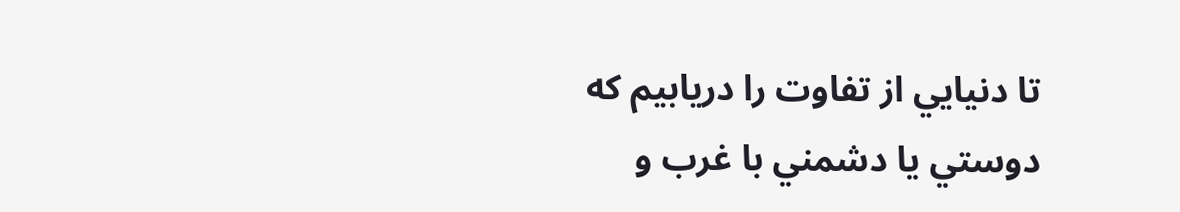تا دنيايي از تفاوت را دريابيم که دوستي يا دشمني با غرب و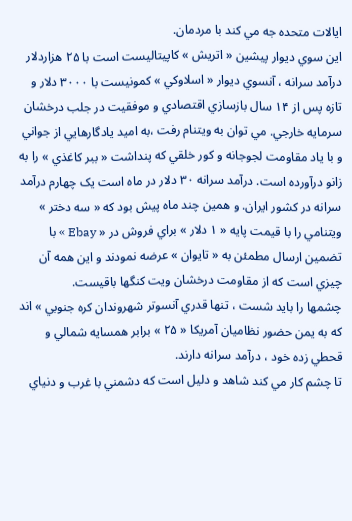ايالات متحده جه مي کند با مردمان.
اين سوي ديوار پيشين « اتريش » کاپيتاليست است با ۲۵ هزاردلار درآمد سرانه ، آنسوي ديوار « اسلاوکي » کمونيست با ۳۰۰۰ دلار و تازه پس از ۱۴ سال بازسازي اقتصادي و موفقيت در جلب درخشان سرمايه خارجي. مي توان به ويتنام رفت ،‌به اميد يادگارهايي از جواني و با ياد مقاومت لجوجانه و کور خلقي که پنداشت « ببر کاغذي » را به زانو درآورده است. درآمد سرانه ۳۰ دلار در ماه است يک چهارم درآمد سرانه در کشور ايران. و همين چند ماه پيش بود که « سه دختر » ويتنامي را با قيمت پايه « ۱ دلار » براي فروش در « Ebay » با تضمين ارسال مطمئن به « تايوان » عرضه نمودند و اين همه آن چيزي است که از مقاومت درخشان ويت کنگها باقيست.
چشمها را بايد شست ، تنها قدري آنسوتر شهروندان کره جنوبي » اند که به يمن حضور نظاميان آمريکا « ۲۵ » برابر همسايه شمالي و قحطي زده خود ، درآمد سرانه دارند.
تا چشم کار مي کند شاهد و دليل است که دشمني با غرب و دنياي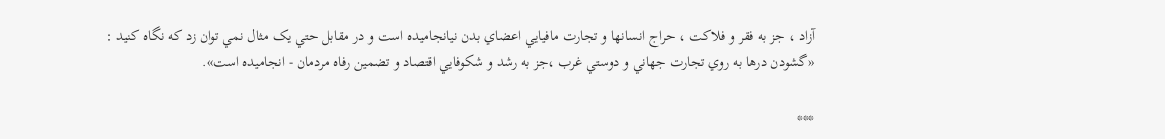آزاد ، جز به فقر و فلاکت ، حراج انسانها و تجارت مافيايي اعضاي بدن نيانجاميده است و در مقابل حتي يک مثال نمي توان زد که نگاه کنيد : «گشودن درها به روي تجارت جهاني و دوستي غرب ،‌جز به رشد و شکوفايي اقتصاد و تضمين رفاه مردمان - انجاميده است».

***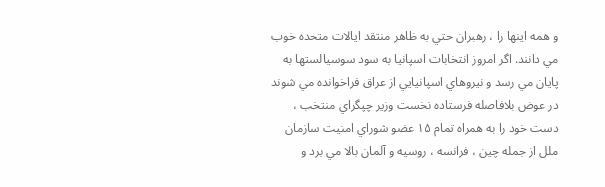و همه اينها را ، رهبران حتي به ظاهر منتقد ايالات متحده خوب مي دانند. اگر امروز انتخابات اسپانيا به سود سوسيالستها به پايان مي رسد و نيروهاي اسپانيايي از عراق فراخوانده مي شوند در عوض بلافاصله فرستاده نخست وزير چپگراي منتخب ، دست خود را به همراه تمام ۱۵ عضو شوراي امنيت سازمان ملل از جمله چين ، فرانسه ، روسيه و آلمان بالا مي برد و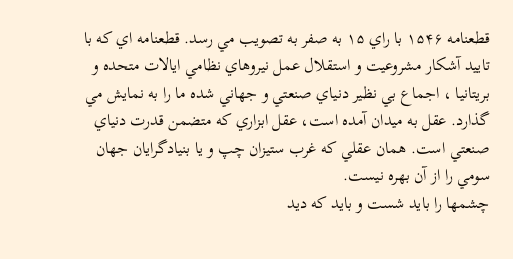قطعنامه ۱۵۴۶ با راي ۱۵ به صفر به تصويب مي رسد. قطعنامه اي که با تاييد آشکار مشروعيت و استقلال عمل نيروهاي نظامي ايالات متحده و بريتانيا ، اجماع بي نظير دنياي صنعتي و جهاني شده ما را به نمايش مي گذارد. عقل به ميدان آمده است، عقل ابزاري که متضمن قدرت دنياي صنعتي است. همان عقلي که غرب ستيزان چپ و يا بنيادگرايان جهان سومي را از آن بهره نيست.
چشمها را بايد شست و بايد که ديد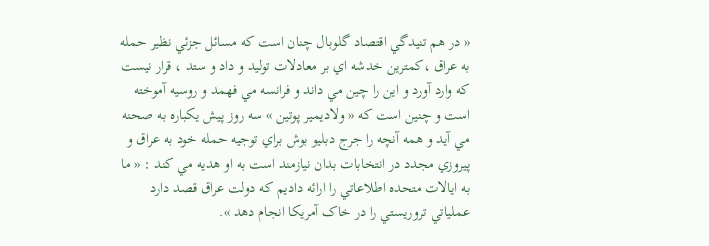« در هم تنيدگي اقتصاد گلوبال چنان است که مسائل جزئي نظير حمله به عراق ،‌کمترين خدشه اي بر معادلات توليد و داد و ستد ، قرار نيست که وارد آورد و اين را چين مي داند و فرانسه مي فهمد و روسيه آموخته است و چنين است که « ولاديمير پوتين » سه روز پيش يکباره به صحنه مي آيد و همه آنچه را جرج دبليو بوش براي توجيه حمله خود به عراق و پيروزي مجدد در انتخابات بدان نيازمند است به او هديه مي کند : « ما به ايالات متحده اطلاعاتي را ارائه داديم که دولت عراق قصد دارد عملياتي تروريستي را در خاک آمريکا انجام دهد ».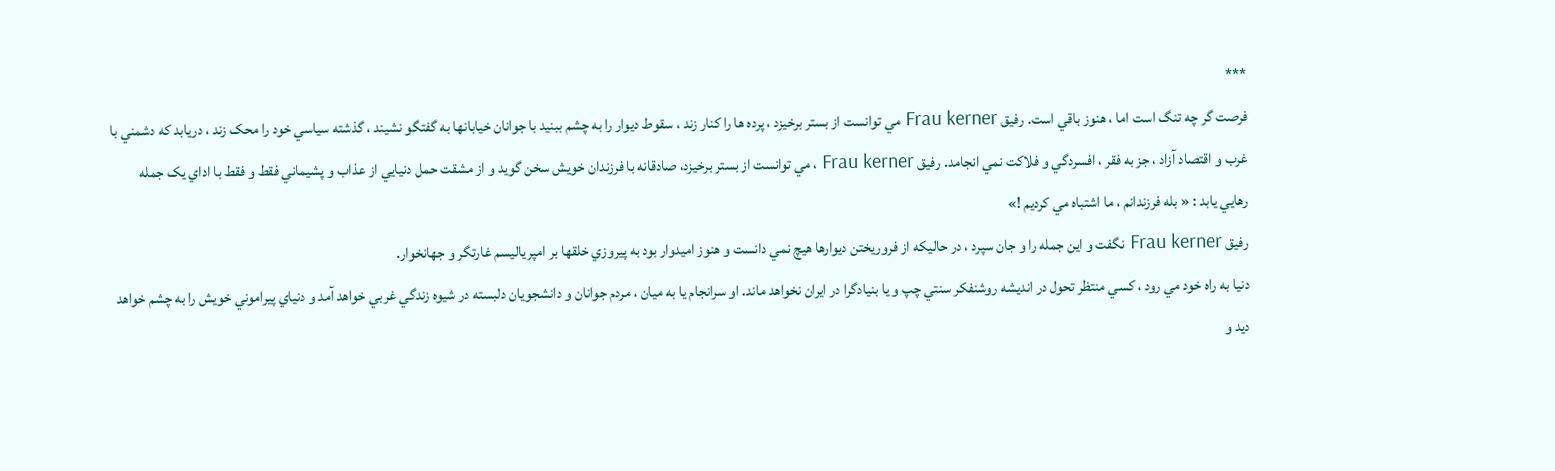***
فرصت گر چه تنگ است اما ، هنوز باقي است. رفیق Frau kerner مي توانست از بستر برخيزد ، پرده ها را کنار زند ،‌ سقوط ديوار را به چشم ببنيد با جوانان خيابانها به گفتگو نشيند ، گذشته سياسي خود را محک زند ، دريابد که دشمني با غرب و اقتصاد آزاد ، جز به فقر ، افسردگي و فلاکت نمي انجامد. رفیق Frau kerner ، مي توانست از بستر برخيزد، صادقانه با فرزندان خويش سخن گويد و از مشقت حمل دنيايي از عذاب و پشيماني فقط و فقط با اداي يک جمله رهايي يابد : « بله فرزندانم ، ما اشتباه مي کرديم !»
رفیق Frau kerner نگفت و اين جمله را و جان سپرد ، در حاليکه از فروريختن ديوارها هيچ نمي دانست و هنوز اميدوار بود به پيروزي خلقها بر امپرياليسم غارتگر و جهانخوار.
دنيا به راه خود مي رود ، کسي منتظر تحول در انديشه روشنفکر سنتي چپ و يا بنيادگرا در ايران نخواهد ماند. او سرانجام يا به ميان ،‌ مردم جوانان و دانشجويان دلبسته در شيوه زندگي غربي خواهد آمد و دنياي پيراموني خويش را به چشم خواهد ديد و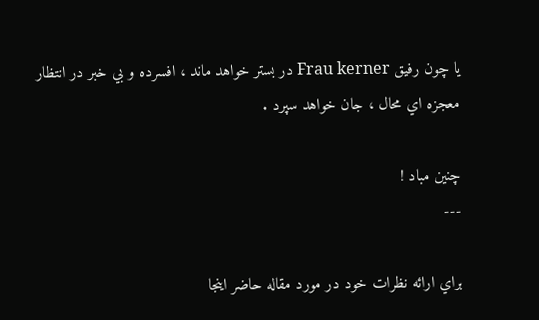يا چون رفیق Frau kerner در بستر خواهد ماند ، افسرده و بي خبر در انتظار معجزه اي محال ، جان خواهد سپرد .

چنين مباد !
---

براي ارائه نظرات خود در مورد مقاله حاضر اينجا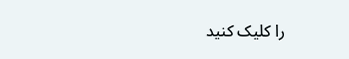را کليک کنيد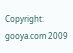Copyright: gooya.com 2009